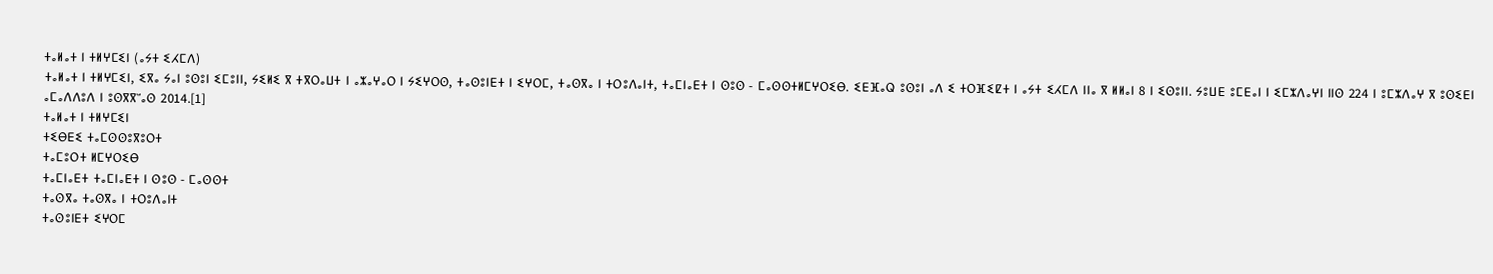ⵜⴰⵍⴰⵜ ⵏ ⵜⵍⵖⵎⵉⵏ (ⴰⵢⵜ ⵉⵃⵎⴷ)
ⵜⴰⵍⴰⵜ ⵏ ⵜⵍⵖⵎⵉⵏ, ⵉⴳⴰ ⵢⴰⵏ ⵓⵙⵓⵏ ⵉⵎⵓⵏⵏ, ⵢⵉⵍⵉ ⴳ ⵜⴳⵔⴰⵡⵜ ⵏ ⴰⵣⴰⵖⴰⵔ ⵏ ⵢⵉⵖⵔⵙ, ⵜⴰⵙⵓⵏⴹⵜ ⵏ ⵉⵖⵔⵎ, ⵜⴰⵙⴳⴰ ⵏ ⵜⵔⵓⴷⴰⵏⵜ, ⵜⴰⵎⵏⴰⴹⵜ ⵏ ⵙⵓⵙ - ⵎⴰⵙⵙⵜⵍⵎⵖⵔⵉⴱ. ⵉⴹⴼⴰⵕ ⵓⵙⵓⵏ ⴰⴷ ⵉ ⵜⵔⴼⵉⵇⵜ ⵏ ⴰⵢⵜ ⵉⵃⵎⴷ ⵏⵏⴰ ⴳ ⵍⵍⴰⵏ 8 ⵏ ⵉⵙⵓⵏⵏ. ⵢⵓⵡⴹ ⵓⵎⴹⴰⵏ ⵏ ⵉⵎⵣⴷⴰⵖⵏ ⵏⵏⵙ 224 ⵏ ⵓⵎⵣⴷⴰⵖ ⴳ ⵓⵙⵉⴹⵏ ⴰⵎⴰⴷⴷⵓⴷ ⵏ ⵓⵙⴳⴳⵯⴰⵙ 2014.[1]
ⵜⴰⵍⴰⵜ ⵏ ⵜⵍⵖⵎⵉⵏ
ⵜⵉⴱⴹⵉ ⵜⴰⵎⵙⵙⵓⴳⵓⵔⵜ
ⵜⴰⵎⵓⵔⵜ ⵍⵎⵖⵔⵉⴱ
ⵜⴰⵎⵏⴰⴹⵜ ⵜⴰⵎⵏⴰⴹⵜ ⵏ ⵙⵓⵙ - ⵎⴰⵙⵙⵜ
ⵜⴰⵙⴳⴰ ⵜⴰⵙⴳⴰ ⵏ ⵜⵔⵓⴷⴰⵏⵜ
ⵜⴰⵙⵓⵏⴹⵜ ⵉⵖⵔⵎ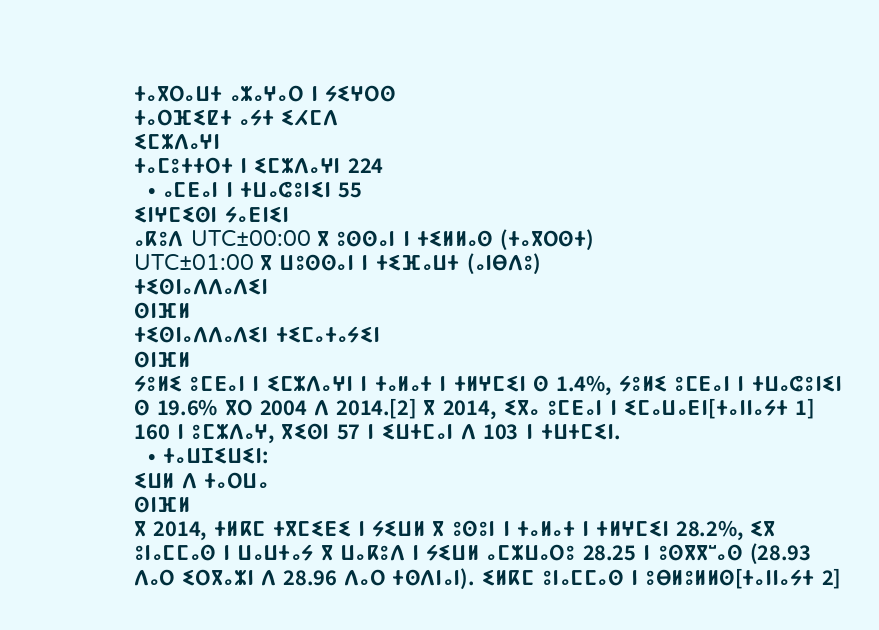ⵜⴰⴳⵔⴰⵡⵜ ⴰⵣⴰⵖⴰⵔ ⵏ ⵢⵉⵖⵔⵙ
ⵜⴰⵔⴼⵉⵇⵜ ⴰⵢⵜ ⵉⵃⵎⴷ
ⵉⵎⵣⴷⴰⵖⵏ
ⵜⴰⵎⵓⵜⵜⵔⵜ ⵏ ⵉⵎⵣⴷⴰⵖⵏ 224
  • ⴰⵎⴹⴰⵏ ⵏ ⵜⵡⴰⵛⵓⵏⵉⵏ 55
ⵉⵏⵖⵎⵉⵙⵏ ⵢⴰⴹⵏⵉⵏ
ⴰⴽⵓⴷ UTC±00:00 ⴳ ⵓⵙⵙⴰⵏ ⵏ ⵜⵉⵍⵍⴰⵙ (ⵜⴰⴳⵔⵙⵜ)
UTC±01:00 ⴳ ⵡⵓⵙⵙⴰⵏ ⵏ ⵜⵉⴼⴰⵡⵜ (ⴰⵏⴱⴷⵓ)
ⵜⵉⵙⵏⴰⴷⴷⴰⴷⵉⵏ
ⵙⵏⴼⵍ
ⵜⵉⵙⵏⴰⴷⴷⴰⴷⵉⵏ ⵜⵉⵎⴰⵜⴰⵢⵉⵏ
ⵙⵏⴼⵍ
ⵢⵓⵍⵉ ⵓⵎⴹⴰⵏ ⵏ ⵉⵎⵣⴷⴰⵖⵏ ⵏ ⵜⴰⵍⴰⵜ ⵏ ⵜⵍⵖⵎⵉⵏ ⵙ 1.4%, ⵢⵓⵍⵉ ⵓⵎⴹⴰⵏ ⵏ ⵜⵡⴰⵛⵓⵏⵉⵏ ⵙ 19.6% ⴳⵔ 2004 ⴷ 2014.[2] ⴳ 2014, ⵉⴳⴰ ⵓⵎⴹⴰⵏ ⵏ ⵉⵎⴰⵡⴰⴹⵏ[ⵜⴰⵏⵏⴰⵢⵜ 1] 160 ⵏ ⵓⵎⵣⴷⴰⵖ, ⴳⵉⵙⵏ 57 ⵏ ⵉⵡⵜⵎⴰⵏ ⴷ 103 ⵏ ⵜⵡⵜⵎⵉⵏ.
  • ⵜⴰⵡⵊⵉⵡⵉⵏ:
ⵉⵡⵍ ⴷ ⵜⴰⵔⵡⴰ
ⵙⵏⴼⵍ
ⴳ 2014, ⵜⵍⴽⵎ ⵜⴳⵎⵉⴹⵉ ⵏ ⵢⵉⵡⵍ ⴳ ⵓⵙⵓⵏ ⵏ ⵜⴰⵍⴰⵜ ⵏ ⵜⵍⵖⵎⵉⵏ 28.2%, ⵉⴳ ⵓⵏⴰⵎⵎⴰⵙ ⵏ ⵡⴰⵡⵜⴰⵢ ⴳ ⵡⴰⴽⵓⴷ ⵏ ⵢⵉⵡⵍ ⴰⵎⵣⵡⴰⵔⵓ 28.25 ⵏ ⵓⵙⴳⴳⵯⴰⵙ (28.93 ⴷⴰⵔ ⵉⵔⴳⴰⵣⵏ ⴷ 28.96 ⴷⴰⵔ ⵜⵙⴷⵏⴰⵏ). ⵉⵍⴽⵎ ⵓⵏⴰⵎⵎⴰⵙ ⵏ ⵓⴱⵍⵓⵍⵍⵙ[ⵜⴰⵏⵏⴰⵢⵜ 2]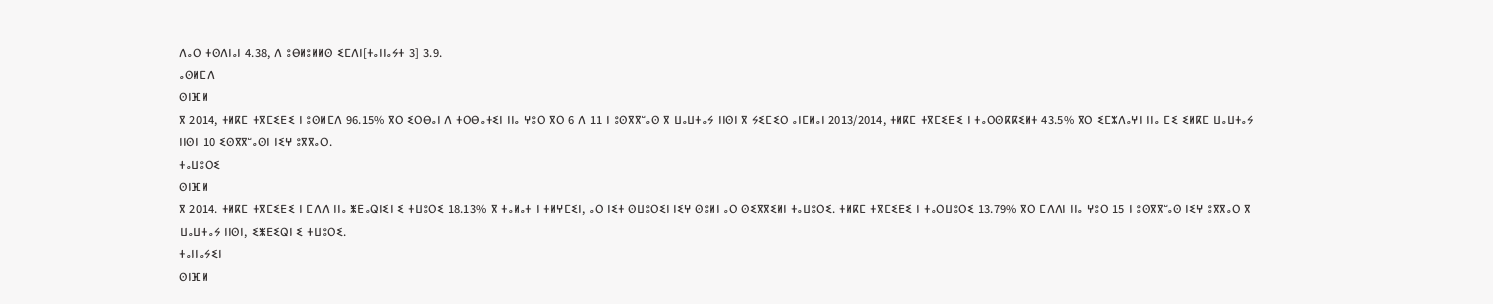ⴷⴰⵔ ⵜⵙⴷⵏⴰⵏ 4.38, ⴷ ⵓⴱⵍⵓⵍⵍⵙ ⵉⵎⴷⵏ[ⵜⴰⵏⵏⴰⵢⵜ 3] 3.9.
ⴰⵙⵍⵎⴷ
ⵙⵏⴼⵍ
ⴳ 2014, ⵜⵍⴽⵎ ⵜⴳⵎⵉⴹⵉ ⵏ ⵓⵙⵍⵎⴷ 96.15% ⴳⵔ ⵉⵔⴱⴰⵏ ⴷ ⵜⵔⴱⴰⵜⵉⵏ ⵏⵏⴰ ⵖⵓⵔ ⴳⵔ 6 ⴷ 11 ⵏ ⵓⵙⴳⴳⵯⴰⵙ ⴳ ⵡⴰⵡⵜⴰⵢ ⵏⵏⵙⵏ ⴳ ⵢⵉⵎⵉⵔ ⴰⵏⵎⵍⴰⵏ 2013/2014, ⵜⵍⴽⵎ ⵜⴳⵎⵉⴹⵉ ⵏ ⵜⴰⵔⵙⴽⴽⵉⵍⵜ 43.5% ⴳⵔ ⵉⵎⵣⴷⴰⵖⵏ ⵏⵏⴰ ⵎⵉ ⵉⵍⴽⵎ ⵡⴰⵡⵜⴰⵢ ⵏⵏⵙⵏ 10 ⵉⵙⴳⴳⵯⴰⵙⵏ ⵏⵉⵖ ⵓⴳⴳⴰⵔ.
ⵜⴰⵡⵓⵔⵉ
ⵙⵏⴼⵍ
ⴳ 2014. ⵜⵍⴽⵎ ⵜⴳⵎⵉⴹⵉ ⵏ ⵎⴷⴷ ⵏⵏⴰ ⵥⴹⴰⵕⵏⵉⵏ ⵉ ⵜⵡⵓⵔⵉ 18.13% ⴳ ⵜⴰⵍⴰⵜ ⵏ ⵜⵍⵖⵎⵉⵏ, ⴰⵔ ⵏⵉⵜ ⵙⵡⵓⵔⵉⵏ ⵏⵉⵖ ⵙⵓⵍⵏ ⴰⵔ ⵙⵉⴳⴳⵉⵍⵏ ⵜⴰⵡⵓⵔⵉ. ⵜⵍⴽⵎ ⵜⴳⵎⵉⴹⵉ ⵏ ⵜⴰⵔⵡⵓⵔⵉ 13.79% ⴳⵔ ⵎⴷⴷⵏ ⵏⵏⴰ ⵖⵓⵔ 15 ⵏ ⵓⵙⴳⴳⵯⴰⵙ ⵏⵉⵖ ⵓⴳⴳⴰⵔ ⴳ ⵡⴰⵡⵜⴰⵢ ⵏⵏⵙⵏ, ⵉⵥⴹⵉⵕⵏ ⵉ ⵜⵡⵓⵔⵉ.
ⵜⴰⵏⵏⴰⵢⵉⵏ
ⵙⵏⴼⵍ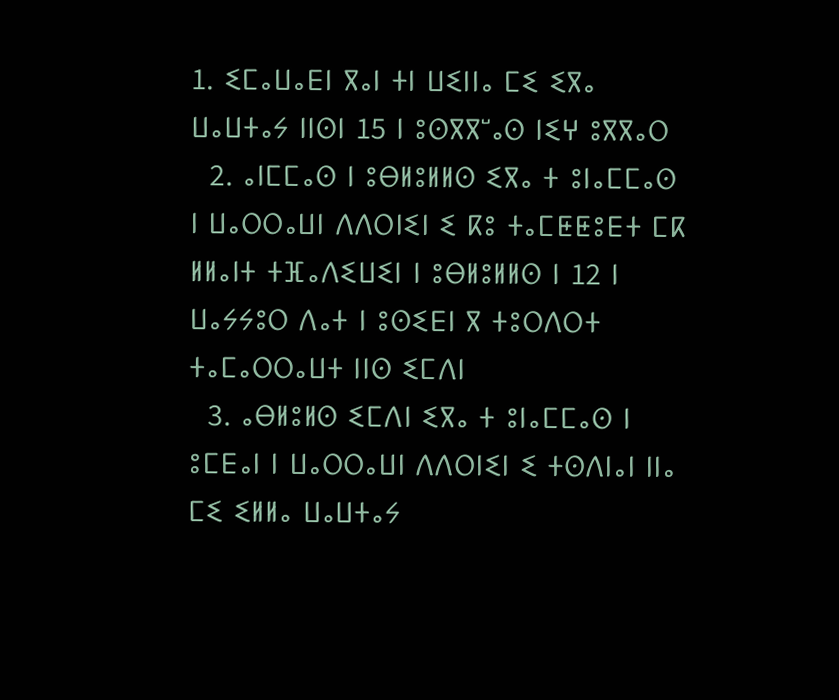1. ⵉⵎⴰⵡⴰⴹⵏ ⴳⴰⵏ ⵜⵏ ⵡⵉⵏⵏⴰ ⵎⵉ ⵉⴳⴰ ⵡⴰⵡⵜⴰⵢ ⵏⵏⵙⵏ 15 ⵏ ⵓⵙⴳⴳⵯⴰⵙ ⵏⵉⵖ ⵓⴳⴳⴰⵔ
  2. ⴰⵏⵎⵎⴰⵙ ⵏ ⵓⴱⵍⵓⵍⵍⵙ ⵉⴳⴰ ⵜ ⵓⵏⴰⵎⵎⴰⵙ ⵏ ⵡⴰⵔⵔⴰⵡⵏ ⴷⴷⵔⵏⵉⵏ ⵉ ⴽⵓ ⵜⴰⵎⵟⵟⵓⴹⵜ ⵎⴽ ⵍⵍⴰⵏⵜ ⵜⴼⴰⴷⵉⵡⵉⵏ ⵏ ⵓⴱⵍⵓⵍⵍⵙ ⵏ 12 ⵏ ⵡⴰⵢⵢⵓⵔ ⴷⴰⵜ ⵏ ⵓⵙⵉⴹⵏ ⴳ ⵜⵓⵔⴷⵔⵜ ⵜⴰⵎⴰⵔⵔⴰⵡⵜ ⵏⵏⵙ ⵉⵎⴷⵏ
  3. ⴰⴱⵍⵓⵍⵙ ⵉⵎⴷⵏ ⵉⴳⴰ ⵜ ⵓⵏⴰⵎⵎⴰⵙ ⵏ ⵓⵎⴹⴰⵏ ⵏ ⵡⴰⵔⵔⴰⵡⵏ ⴷⴷⵔⵏⵉⵏ ⵉ ⵜⵙⴷⵏⴰⵏ ⵏⵏⴰ ⵎⵉ ⵉⵍⵍⴰ ⵡⴰⵡⵜⴰⵢ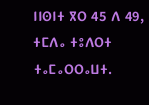ⵏⵏⵙⵏⵜ ⴳⵔ 45 ⴷ 49, ⵜⵎⴷⴰ ⵜⵓⴷⵔⵜ ⵜⴰⵎⴰⵔⵔⴰⵡⵜ.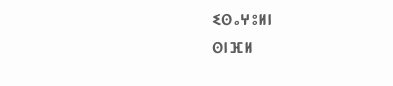ⵉⵙⴰⵖⵓⵍⵏ
ⵙⵏⴼⵍ